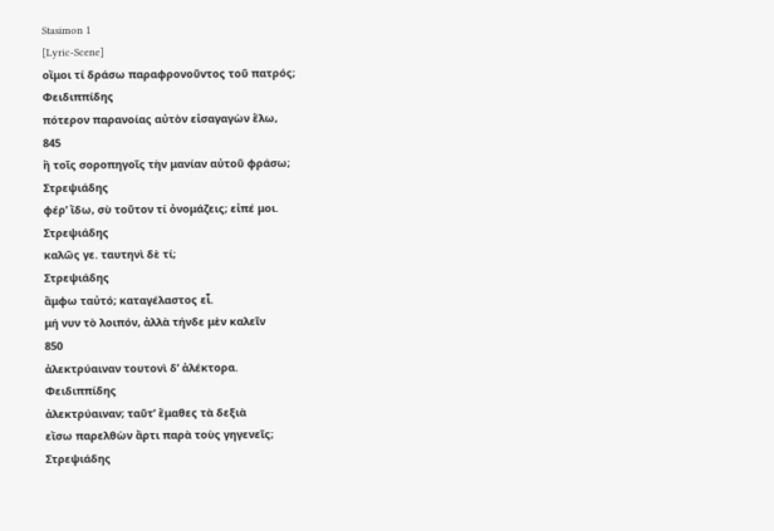Stasimon 1
[Lyric-Scene]
οἴμοι τί δράσω παραφρονοῦντος τοῦ πατρός;
Φειδιππίδης
πότερον παρανοίας αὐτὸν εἰσαγαγὼν ἕλω,
845
ἢ τοῖς σοροπηγοῖς τὴν μανίαν αὐτοῦ φράσω;
Στρεψιάδης
φέρʼ ἴδω, σὺ τοῦτον τί ὀνομάζεις; εἰπέ μοι.
Στρεψιάδης
καλῶς γε. ταυτηνὶ δὲ τί;
Στρεψιάδης
ἄμφω ταὐτό; καταγέλαστος εἶ.
μή νυν τὸ λοιπόν, ἀλλὰ τήνδε μὲν καλεῖν
850
ἀλεκτρύαιναν τουτονὶ δʼ ἀλέκτορα.
Φειδιππίδης
ἀλεκτρύαιναν; ταῦτʼ ἔμαθες τὰ δεξιὰ
εἴσω παρελθὼν ἄρτι παρὰ τοὺς γηγενεῖς;
Στρεψιάδης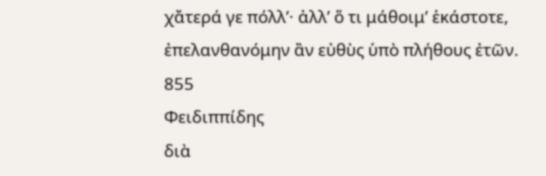χἄτερά γε πόλλʼ· ἀλλʼ ὅ τι μάθοιμʼ ἑκάστοτε,
ἐπελανθανόμην ἂν εὐθὺς ὑπὸ πλήθους ἐτῶν.
855
Φειδιππίδης
διὰ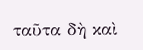ταῦτα δὴ καὶ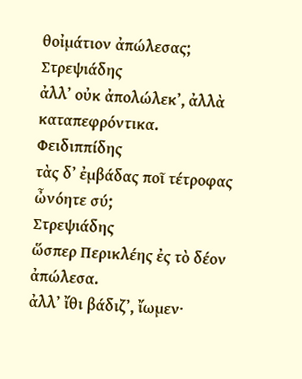θοἰμάτιον ἀπώλεσας;
Στρεψιάδης
ἀλλʼ οὐκ ἀπολώλεκʼ, ἀλλὰ καταπεφρόντικα.
Φειδιππίδης
τὰς δʼ ἐμβάδας ποῖ τέτροφας ὦνόητε σύ;
Στρεψιάδης
ὥσπερ Περικλέης ἐς τὸ δέον ἀπώλεσα.
ἀλλʼ ἴθι βάδιζʼ, ἴωμεν·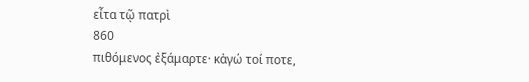εἶτα τῷ πατρὶ
860
πιθόμενος ἐξάμαρτε· κἀγώ τοί ποτε,